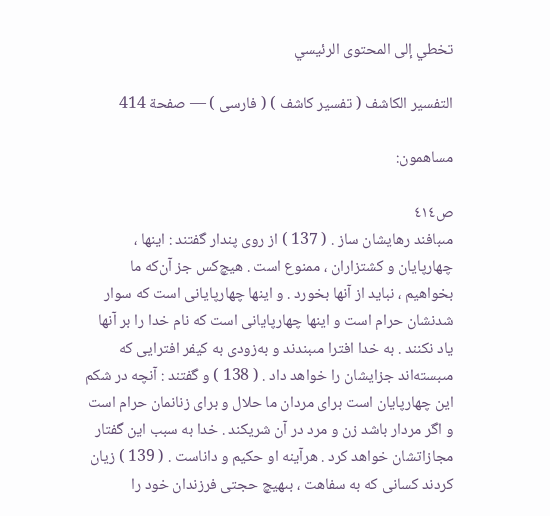تخطي إلى المحتوى الرئيسي

التفسير الكاشف ( تفسير كاشف ) ( فارسى ) — صفحة 414

مساهمون:

ص٤١٤
مىبافند رهايشان ساز . ( 137 ) از روى پندار گفتند : اينها ، چهارپايان و كشتزاران ، ممنوع است . هيچ‌كس جز آن‌كه ما بخواهيم ، نبايد از آنها بخورد . و اينها چهارپايانى است كه سوار شدنشان حرام است و اينها چهارپايانى است كه نام خدا را بر آنها ياد نكنند . به خدا افترا مىبندند و به‌زودى به كيفر افترايى كه مىبسته‌اند جزايشان را خواهد داد . ( 138 ) و گفتند : آنچه در شكم اين چهارپايان است براى مردان ما حلال و براى زنانمان حرام است و اگر مردار باشد زن و مرد در آن شريكند . خدا به سبب اين گفتار مجازاتشان خواهد كرد . هرآينه او حكيم و داناست . ( 139 ) زيان كردند كسانى كه به سفاهت ، بىهيچ حجتى فرزندان خود را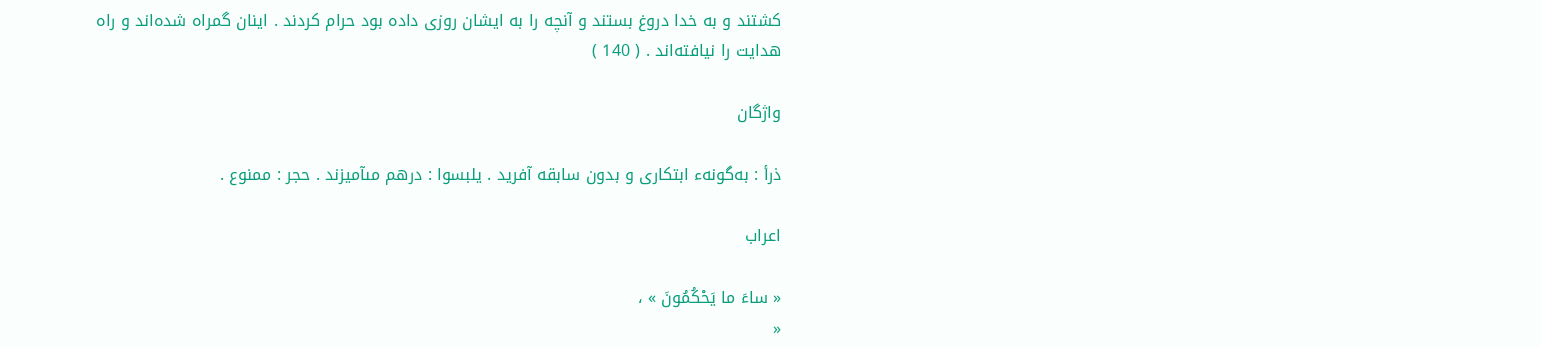كشتند و به خدا دروغ بستند و آنچه را به ايشان روزى داده بود حرام كردند . اينان گمراه شده‌اند و راه هدايت را نيافته‌اند . ( 140 )

واژگان

ذرأ : به‌گونهء ابتكارى و بدون سابقه آفريد . يلبسوا : درهم مىآميزند . حجر : ممنوع .

اعراب

« ساءَ ما يَحْكُمُونَ » ،
«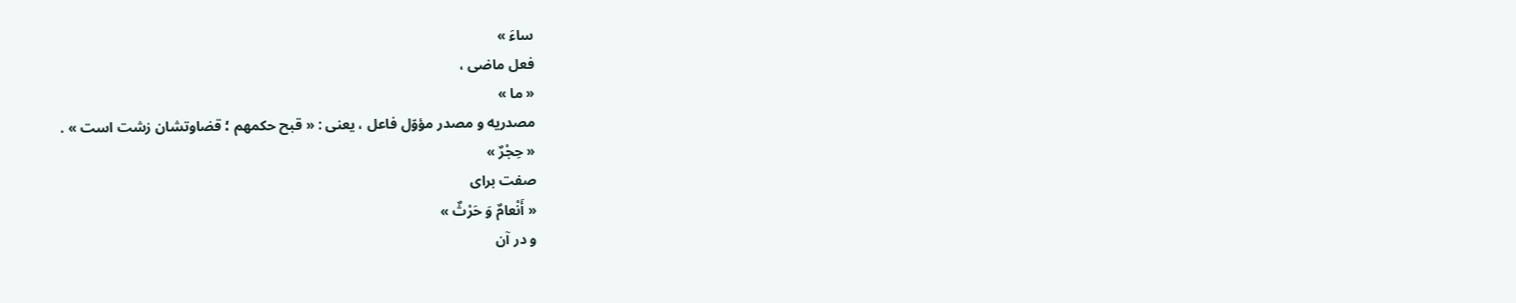ساءَ »
فعل ماضى ،
« ما »
مصدريه و مصدر مؤوّل فاعل ، يعنى : « قبح حكمهم ؛ قضاوتشان زشت است » .
« حِجْرٌ »
صفت براى
« أَنْعامٌ وَ حَرْثٌ »
و در آن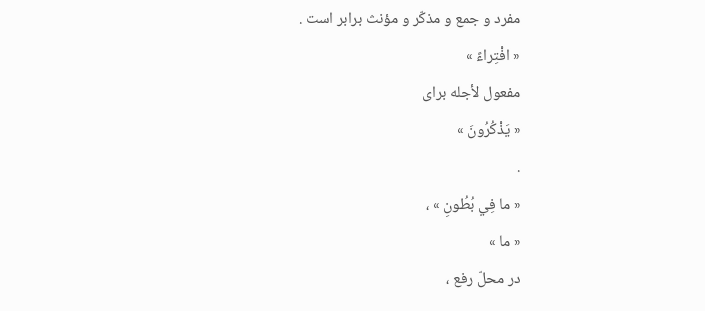مفرد و جمع و مذكّر و مؤنث برابر است .
« افْتِراءً »
مفعول لأجله براى
« يَذْكُرُونَ »
.
« ما فِي بُطُونِ » ،
« ما »
در محلّ رفع ،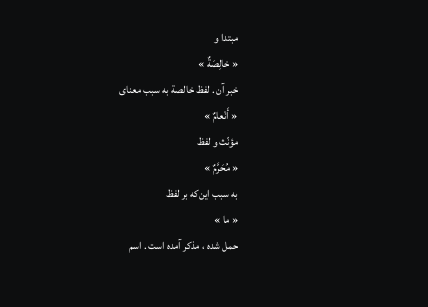مبتدا و
« خالِصَةٌ »
خبر آن . لفظ خالصة به سبب معناى
« أَنْعامٌ »
مؤنّث و لفظ
« مُحَرَّمٌ »
به سبب اين‌كه بر لفظ
« ما »
حمل شده ، مذكر آمده است . اسم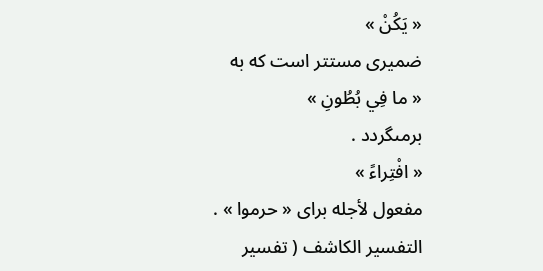« يَكُنْ »
ضميرى مستتر است كه به
« ما فِي بُطُونِ »
برمىگردد .
« افْتِراءً »
مفعول لأجله براى « حرموا » .
التفسير الكاشف ( تفسير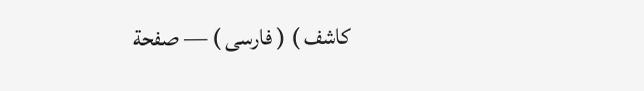كاشف ) ( فارسى ) — صفحة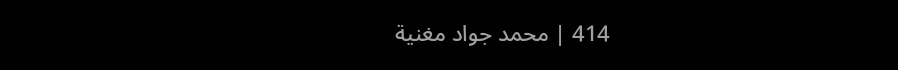414 | محمد جواد مغنية